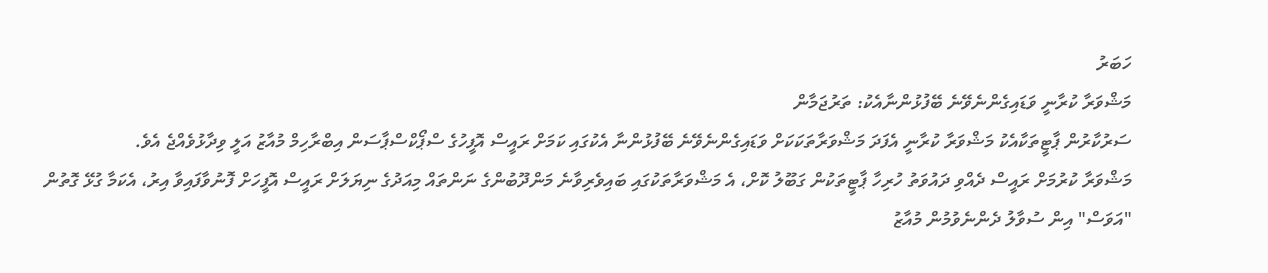ހަބަރު
މަޝްވަރާ ކުރާނީ ވަޑައިގެންނެވޭނެ ބޭފުޅުންނާއެކު: ތަރުޖަމާން
ސަރުކާރުން ޕާޓީތަކާއެކު މަޝްވަރާ ކުރާނީ އެފަދަ މަޝްވަރާތަކަކަށް ވަޑައިގެންނެވޭނެ ބޭފުޅުންނާ އެކުގައި ކަމަށް ރައީސް އޮފީހުގެ ސްޕޯކްސްޕާސަން އިބްރާހިމް މުއާޒު އަލީ ވިދާޅުވެއްޖެ އެވެ.
މަޝްވަރާ ކުރުމަށް ރައީސް ދެއްވި ދައުވަތު ހުރިހާ ޕާޓީތަކުން ގަބޫލު ކޮށް، އެ މަޝްވަރާތަކުގައި ބައިވެރިވާނެ މަންދޫބުންގެ ނަންތައް މިއަދުގެ ނިޔަލަށް ރައީސް އޮފީހަށް ފޮނުވާފައިވާ އިރު، އެކަމާ ގުޅޭ ގޮތުން "އަވަސް" އިން ސުވާލު ދެންނެވުމުން މުއާޒު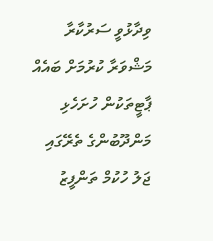ވިދާޅުވީ ސަރުކާރާ މަޝްވަރާ ކުރުމަށް ބައެއް ޕާޓީތަކުން ހުށަހެޅި މަންދޫބުންގެ ތެރޭގައި ޖަލު ހުކުމް ތަންފީޒު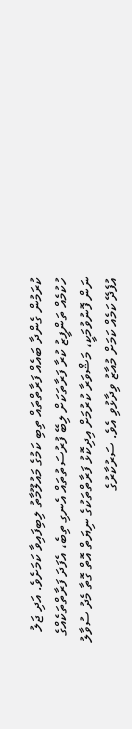ކުރަމުން ގެންދާ ބައެއް ފަރާތްތައް ތިބި ކަމުގެ މައުލޫމާތު ލިބިފައިވާ ކަމަށެވެ. އަދި ޖަލު ހުކުމެއް ތަންފީޒު ކުރާ ފަރާތަކަށް ލިބޭ ފުރުސަތުތައް އެނގި ތިބެ، އެފަދަ ފަރާތްތަކެއްގެ ނަން ފޮނުވުމަކީ، މަޝްވަރާ ކުރުމަށް އިދިކޮޅު ފަރާތްތަކުގެ ނިޔަތް އޮތް ގޮތާ މެދު ސުވާލު އުފެދޭ ކަމެއް ކަމަށް މުއާޒު ވިދާޅުވި އެވެ. ސަރުކާރުގެ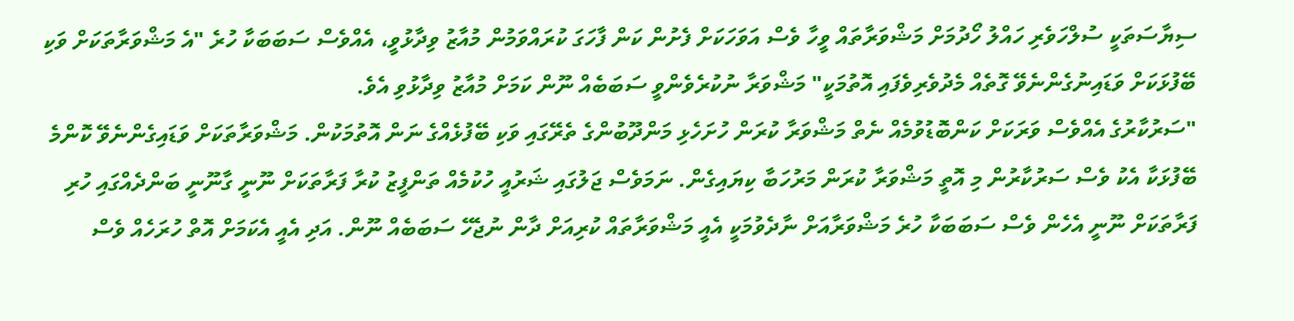ސިޔާސަތަކީ ސުލްހަވެރި ހައްލު ހޯދުމަށް މަޝްވަރާތައް ވީހާ ވެސް އަވަހަކަށް ފެށުން ކަން ފާހަގަ ކުރައްވަމުން މުއާޒު ވިދާޅުވީ، އެއްވެސް ސަބަބަކާ ހުރެ "އެ މަޝްވަރާތަކަށް ވަކި ބޭފުޅަކަށް ވަޑައިނުގެންނެވޭ ގޮތެއް މެދުވެރިވެފައި އޮތުމަކީ" މަޝްވަރާ ނުކުރެވެންވީ ސަބަބެއް ނޫން ކަމަށް މުއާޒު ވިދާޅުވި އެވެ.
"ސަރުކާރުގެ އެއްވެސް ވަރަކަށް ކަންބޮޑުވުމެއް ނެތް މަޝްވަރާ ކުރަން ހުށަހެޅި މަންދޫބުންގެ ތެރޭގައި ވަކި ބޭފުޅެއްގެ ނަން އޮތުމަކުން. މަޝްވަރާތަކަށް ވަޑައިގެންނެވޭ ކޮންމެ ބޭފުޅަކާ އެކު ވެސް ސަރުކާރުން މި އޮތީ މަޝްވަރާ ކުރަން މަރުހަބާ ކިޔައިގެން. ނަމަވެސް ޖަލުގައި ޝަރުއީ ހުކުމެއް ތަންފީޒު ކުރާ ފަރާތަކަށް ނޫނީ ގާނޫނީ ބަންދެއްގައި ހުރި ފަރާތަކަށް ނޫނީ އެހެން ވެސް ސަބަބަކާ ހުރެ މަޝްވަރާއަށް ނާދެވުމަކީ އެއީ މަޝްވަރާތައް ކުރިއަށް ދާން ނުޖެހޭ ސަބަބެއް ނޫން. އަދި އެއީ އެކަމަށް އޮތް ހުރަހެއް ވެސް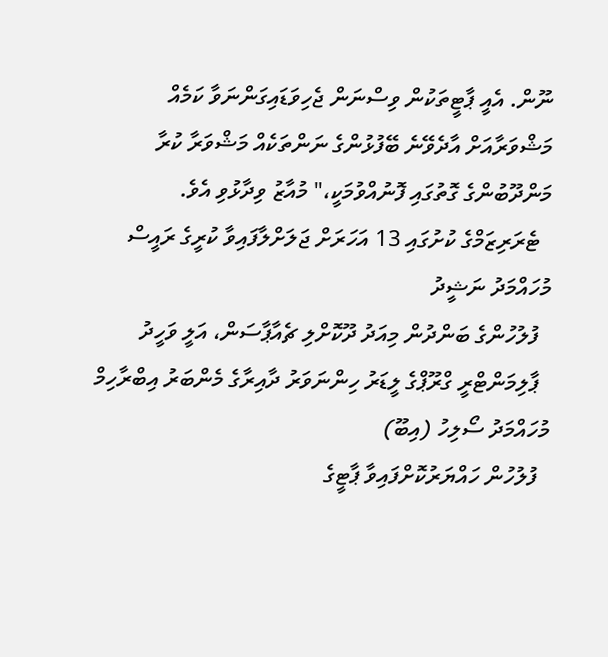ނޫން. އެއީ ޕާޓީތަކުން ވިސްނަން ޖެހިވަޑައިގަންނަވާ ކަމެއް މަޝްވަރާއަށް އާދެވޭނެ ބޭފުޅުންގެ ނަންތަކެއް މަޝްވަރާ ކުރާ މަންދޫބުންގެ ގޮތުގައި ފޮނުއްވުމަކީ،" މުއާޒު ވިދާޅުވި އެވެ.
  ޓެރަރިޒަމްގެ ކުށުގައި 13 އަހަރަށް ޖަލަށްލާފައިވާ ކުރީގެ ރައީސް މުހައްމަދު ނަޝީދު
  ފުލުހުންގެ ބަންދުން މިއަދު ދޫކޮށްލި ޗެއާޕާސަން، އަލީ ވަހީދު
  ޕާލިމަންޓްރީ ގްރޫޕްގެ ލީޑަރު ހިންނަވަރު ދާއިރާގެ މެންބަރު އިބްރާހިމް މުހައްމަދު ސޯލިހު (އިބޫ)
  ފުލުހުން ހައްޔަރުކޮށްފައިވާ ޕާޓީގެ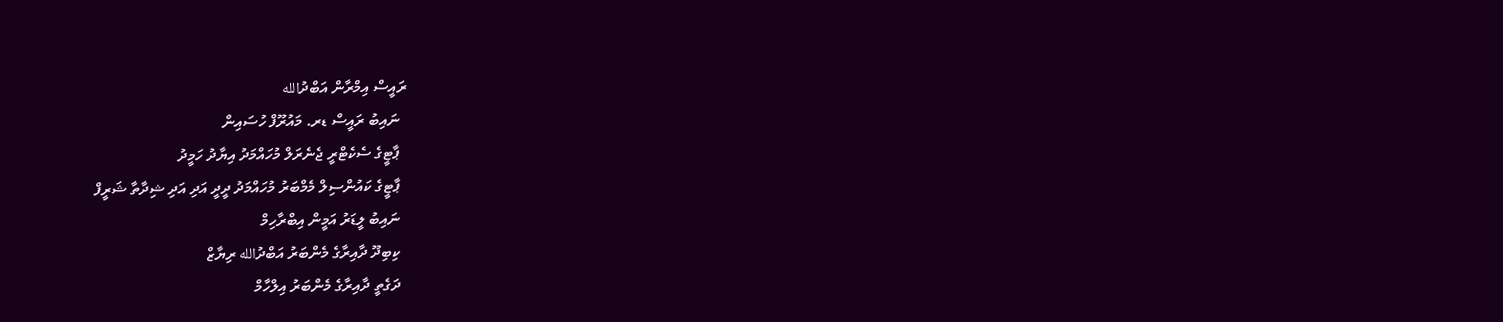ރައީސް އިމްރާން އަބްދުالله
  ނައިބު ރައީސް ޑރ. މައުރޫފް ހުސައިން
  ޕާޓީގެ ސެކެޓްރީ ޖެނެރަލް މުހައްމަދު އިޔާދު ހަމީދު
  ޕާޓީގެ ކައުންސިލް މެމްބަރު މުހައްމަދު ދީދީ އަދި އަދި ޝިދާތާ ޝަރީފް
  ނައިބު ލީޑަރު އަމީން އިބްރާހިމް
  ކިބިދޫ ދާއިރާގެ މެންބަރު އަބްދުالله ރިޔާޒް
  ދަގެތީ ދާއިރާގެ މެންބަރު އިލްހާމް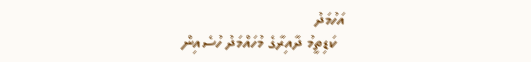އަހުމަދު
  ކަޑިތީމު ދާއިރާގެ މުހައްމަދު ހުސެއިން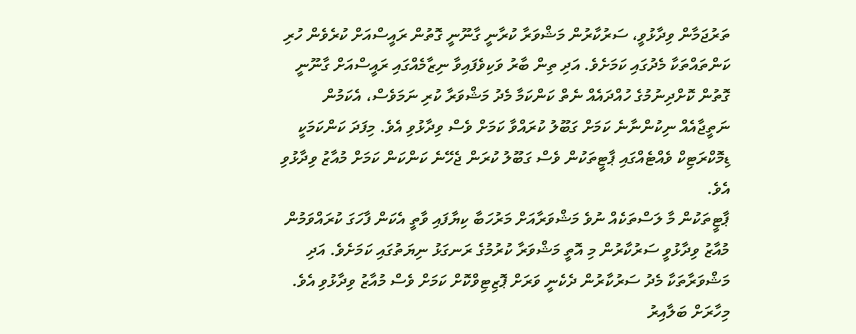ތަރުޖަމާން ވިދާޅުވީ، ސަރުކާރުން މަޝްވަރާ ކުރާނީ ގާނޫނީ ގޮތުން ރައީސްއަށް ކުރެވެން ހުރި ކަންތައްތަކާ މެދުގައި ކަމަށެވެ. އަދި ތިން ބާރު ވަކިވެފައިވާ ނިޒާމެއްގައި ރައީސްއަށް ގާނޫނީ ގޮތުން ކޮށްދިނުމުގެ ހުއްދައެއް ނެތް ކަންކަމާ މެދު މަޝްވަރާ ކުރި ނަމަވެސް، އެކަމުން ނަތީޖާއެއް ނިކުންނާނެ ކަމަށް ގަބޫލު ކުރައްވާ ކަމަށް ވެސް ވިދާޅުވި އެވެ. މިފަދަ ކަންކަމަކީ ޑިމޮކްރަޓިކް ވެއްޓެއްގައި ޕާޓީތަކުން ވެސް ގަބޫލު ކުރަން ޖެހޭނެ ކަންކަން ކަމަށް މުއާޒު ވިދާޅުވި އެވެ.
ޕާޓީތަކުން މާ ލަސްތަކެއް ނުވެ މަޝްވަރާއަށް މަރުހަބާ ކިޔާފައި ވާތީ އެކަން ފާހަގަ ކުރައްވަމުން މުއާޒު ވިދާޅުވީ ސަރުކާރުން މި އޮތީ މަޝްވަރާ ކުރުމުގެ ރަނގަޅު ނިޔަތުގައި ކަމަށެވެ. އަދި މަޝްވަރާތަކާ މެދު ސަރުކާރުން ދެކެނީ ވަރަށް ޕޮޒިޓިވްކޮށް ކަމަށް ވެސް މުއާޒު ވިދާޅުވި އެވެ. މިހާރަށް ބަލާއިރު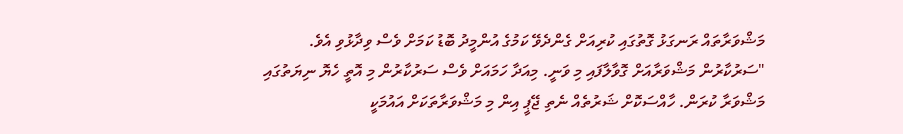މަޝްވަރާތައް ރަނގަޅު ގޮތުގައި ކުރިއަށް ގެންދެވޭ ކަމުގެ އުންމީދު ބޮޑު ކަމަށް ވެސް ވިދާޅުވި އެވެ.
"ސަރުކާރުން މަޝްވަރާއަށް ގޮވާލާފައި މި ވަނީ. މިއަދާ ހަމައަށް ވެސް ސަރުކާރުން މި އޮތީ ހެޔޮ ނިޔަތުގައި މަޝްވަރާ ކުރަން. ހާއްސަކޮށް ޝަރުތެއް ނެތި ޖޭޕީ އިން މި މަޝްވަރާތަކަށް އައުމަކީ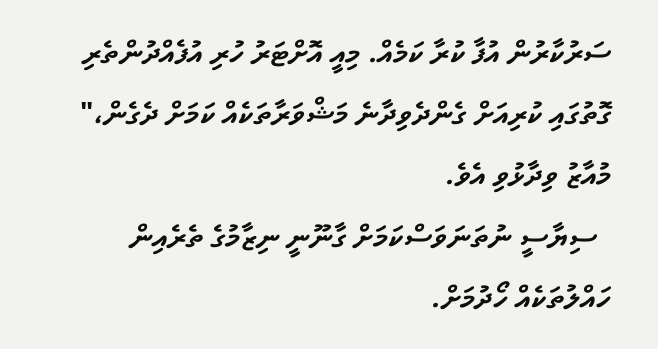ސަރުކާރުން އުފާ ކުރާ ކަމެއް. މިއީ އޮށްޓަރު ހުރި އުފެއްދުންތެރި ގޮތުގައި ކުރިއަށް ގެންދެވިދާނެ މަޝްވަރާތަކެއް ކަމަށް ދެގެން،" މުއާޒު ވިދާޅުވި އެވެ.
  ސިޔާސީ ނުތަނަވަސްކަމަށް ގާނޫނީ ނިޒާމުގެ ތެރެއިން ހައްލުތަކެއް ހޯދުމަށް.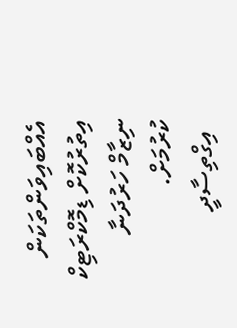އެއްބައިވަންތަކަން އިތުރުކޮށް ޑިމޮކްރަޓިކް ނިޒާމް ހަރުދަނާ ކުރުމަށް.
  އިގްތިސާދީ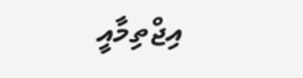އިޖްތިމާއީ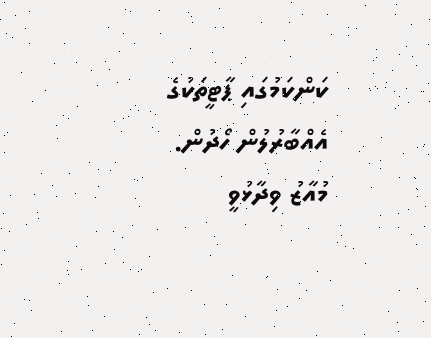ކަންކަމުގައި ޕާޓީތަކުގެ އެއްބާރުލުން ހޯދުން.
މުއާޒު ވިދާޅުވީ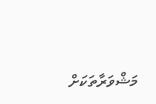މަޝްވަރާތަކަށް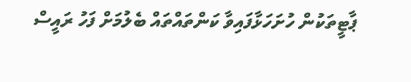ޕާޓީތަކުން ހުށަހަޅާފައިވާ ކަންތައްތައް ބެލުމަށް ފަހު ރައީސް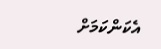އެކަންކަމަށް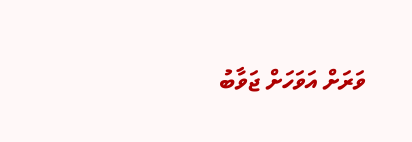ވަރަށް އަވަހަށް ޖަވާބު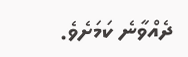ދެއްވާނެ ކަމަށެވެ.